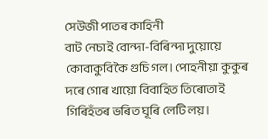সেউজী পাতৰ কাহিনী
বাট নেচাই বোন্দা-বিৰিন্দা দুয়োয়ে কোবাকুবিকৈ গুচি গল। পোহনীয়া কুকুৰ দৰে গোৰ খায়ো বিবাহিত তিৰোতাই গিৰিহঁতৰ ভৰিত ঘূৰি লেটি লয়।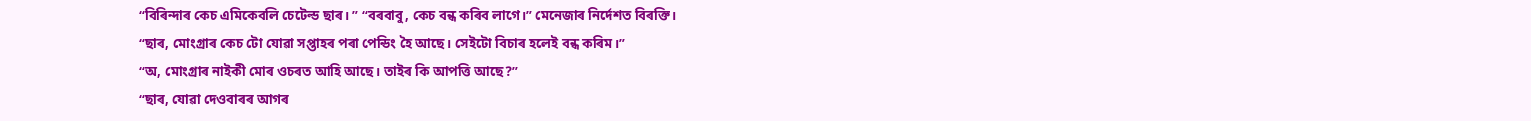“বিৰিন্দাৰ কেচ এমিকেবলি চেটেল্ড ছাৰ। ” “বৰবাবু, কেচ বন্ধ কৰিব লাগে।” মেনেজাৰ নিৰ্দেশত বিৰক্তি।
“ছাৰ, মোংগ্ৰাৰ কেচ টো যোৱা সপ্তাহৰ পৰা পেন্ডিং হৈ আছে। সেইটো বিচাৰ হলেই বন্ধ কৰিম।”
“অ, মোংগ্ৰাৰ নাইকী মোৰ ওচৰত আহি আছে। তাইৰ কি আপত্তি আছে?”
“ছাৰ, যোৱা দেওবাৰৰ আগৰ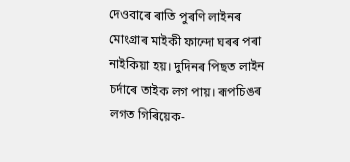দেওবাৰে ৰাতি পুৰণি লাইনৰ মোংগ্ৰাৰ মাইকী ফান্দো ঘৰৰ পৰা নাইকিয়া হয়। দুদিনৰ পিছত লাইন চৰ্দাৰে তাইক লগ পায়। ৰূপচিঙৰ লগত গিৰিয়েক-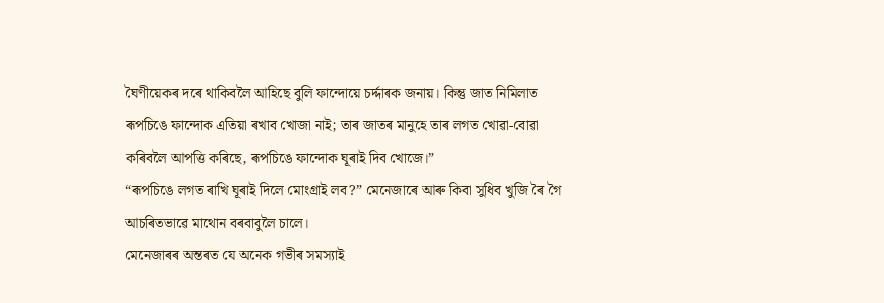ঘৈণীয়েকৰ দৰে থাকিবলৈ আহিছে বুলি ফান্দোয়ে চৰ্দ্দাৰক জনায়। কিন্তু জাত নিমিলাত ৰূপচিঙে ফান্দোক এতিয়া ৰখাব খোজা নাই; তাৰ জাতৰ মানুহে তাৰ লগত খোৱা-বোৱা কৰিবলৈ আপত্তি কৰিছে, ৰূপচিঙে ফান্দোক ঘূৰাই দিব খোজে।”
“ৰূপচিঙে লগত ৰাখি ঘূৰাই দিলে মোংগ্ৰাই লব?” মেনেজাৰে আৰু কিবা সুধিব খুজি ৰৈ গৈ আচৰিতভাৱে মাথোন বৰবাবুলৈ চালে।
মেনেজাৰৰ অন্তৰত যে অনেক গভীৰ সমস্যাই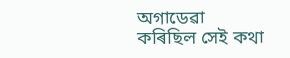অগাডেৱা
কৰিছিল সেই কথা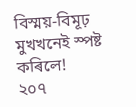বিস্ময়-বিমূঢ় মুখখনেই স্পষ্ট কৰিলে!
২০৭